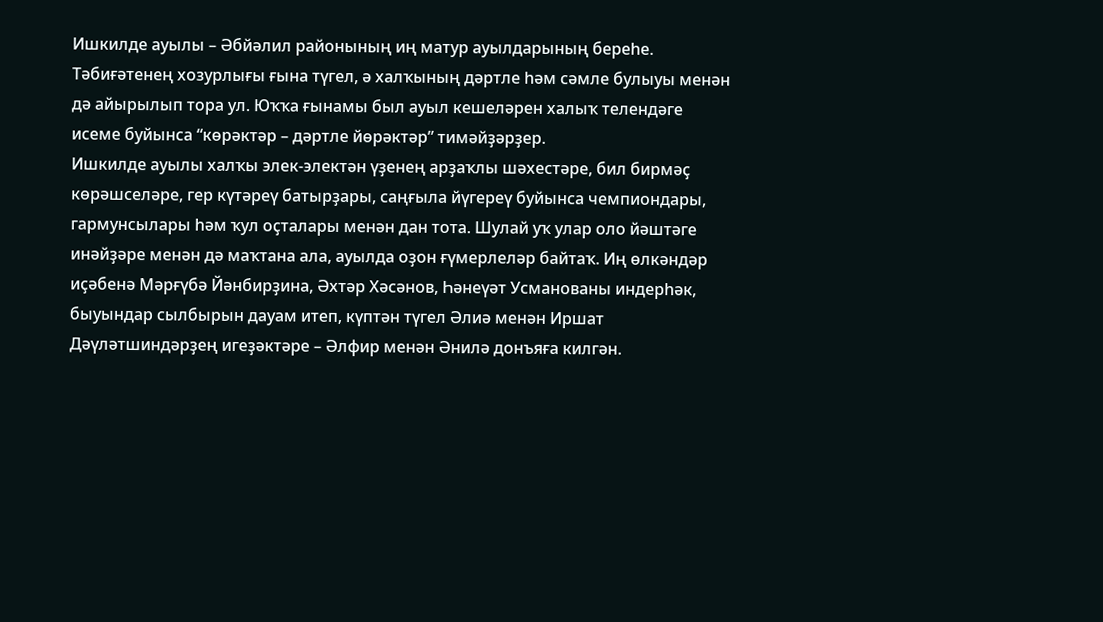Ишкилде ауылы – Әбйәлил районының иң матур ауылдарының береһе. Тәбиғәтенең хозурлығы ғына түгел, ә халҡының дәртле һәм сәмле булыуы менән дә айырылып тора ул. Юҡҡа ғынамы был ауыл кешеләрен халыҡ телендәге исеме буйынса “көрәктәр – дәртле йөрәктәр” тимәйҙәрҙер.
Ишкилде ауылы халҡы элек-электән үҙенең арҙаҡлы шәхестәре, бил бирмәҫ көрәшселәре, гер күтәреү батырҙары, саңғыла йүгереү буйынса чемпиондары, гармунсылары һәм ҡул оҫталары менән дан тота. Шулай уҡ улар оло йәштәге инәйҙәре менән дә маҡтана ала, ауылда оҙон ғүмерлеләр байтаҡ. Иң өлкәндәр иҫәбенә Мәрғүбә Йәнбирҙина, Әхтәр Хәсәнов, Һәнеүәт Усманованы индерһәк, быуындар сылбырын дауам итеп, күптән түгел Әлиә менән Иршат Дәүләтшиндәрҙең игеҙәктәре – Әлфир менән Әнилә донъяға килгән.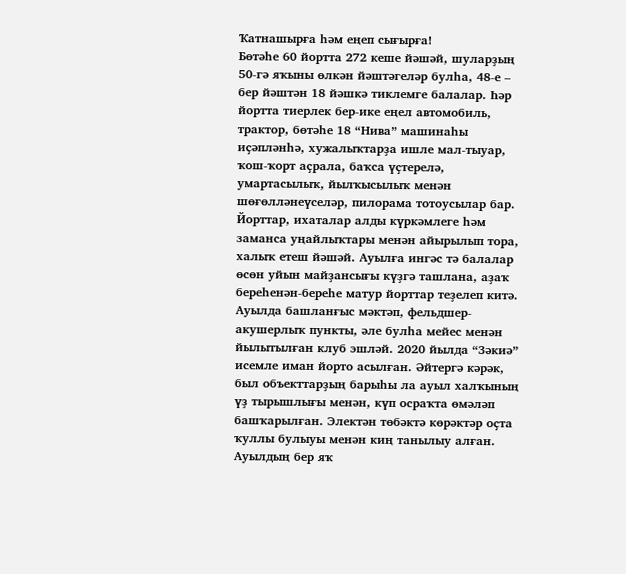Ҡатнашырға һәм еңеп сығырға!
Бөтәһе 60 йортта 272 кеше йәшәй, шуларҙың 50-гә яҡыны өлкән йәштәгеләр булһа, 48-е – бер йәштән 18 йәшкә тиклемге балалар. Һәр йортта тиерлек бер-ике еңел автомобиль, трактор, бөтәһе 18 “Нива” машинаһы иҫәпләнһә, хужалыҡтарҙа ишле мал-тыуар, ҡош-ҡорт аҫрала, баҡса үҫтерелә, умартасылыҡ, йылҡысылыҡ менән шөғөлләнеүселәр, пилорама тотоусылар бар. Йорттар, ихаталар алды күркәмлеге һәм заманса уңайлыҡтары менән айырылып тора, халыҡ етеш йәшәй. Ауылға ингәс тә балалар өсөн уйын майҙансығы күҙгә ташлана, аҙаҡ береһенән-береһе матур йорттар теҙелеп китә.
Ауылда башланғыс мәктәп, фельдшер-акушерлыҡ пункты, әле булһа мейес менән йылытылған клуб эшләй. 2020 йылда “Зәкиә” исемле иман йорто асылған. Әйтергә кәрәк, был объекттарҙың барыһы ла ауыл халҡының үҙ тырышлығы менән, күп осраҡта өмәләп башҡарылған. Электән төбәктә көрәктәр оҫта ҡуллы булыуы менән киң танылыу алған. Ауылдың бер яҡ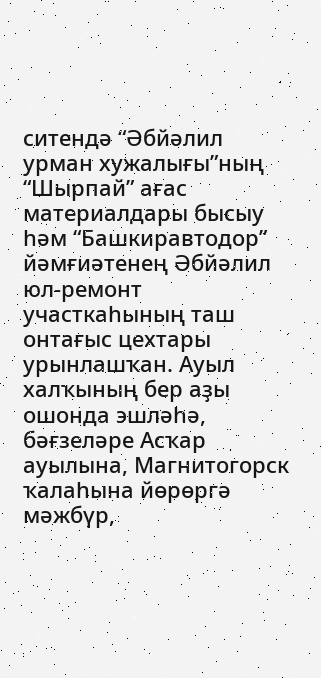ситендә “Әбйәлил урман хужалығы”ның “Шырпай” ағас материалдары бысыу һәм “Башкиравтодор” йәмғиәтенең Әбйәлил юл-ремонт участкаһының таш онтағыс цехтары урынлашҡан. Ауыл халҡының бер аҙы ошонда эшләһә, бәғзеләре Асҡар ауылына, Магнитогорск ҡалаһына йөрөргә мәжбүр,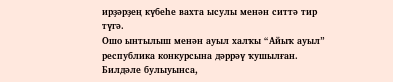ирҙәрҙең күбеһе вахта ысулы менән ситтә тир түгә.
Ошо ынтылыш менән ауыл халҡы “Айыҡ ауыл” республика конкурсына дәррәү ҡушылған. Билдәле булыуынса,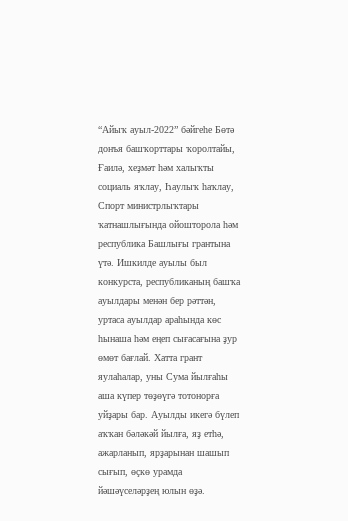“Айыҡ ауыл-2022” бәйгеһе Бөтә донъя башҡорттары ҡоролтайы, Ғаилә, хеҙмәт һәм халыҡты социаль яҡлау, Һаулыҡ һаҡлау, Спорт министрлыҡтары ҡатнашлығында ойошторола һәм республика Башлығы грантына үтә. Ишкилде ауылы был конкурста, республиканың башҡа ауылдары менән бер рәттән, уртаса ауылдар араһында көс һынаша һәм еңеп сығасағына ҙур өмөт бағлай. Хатта грант яулаһалар, уны Сума йылғаһы аша күпер төҙөүгә тотонорға уйҙары бар. Ауылды икегә бүлеп аҡҡан бәләкәй йылға, яҙ етһә, ажарланып, ярҙарынан шашып сығып, өҫкө урамда йәшәүселәрҙең юлын өҙә.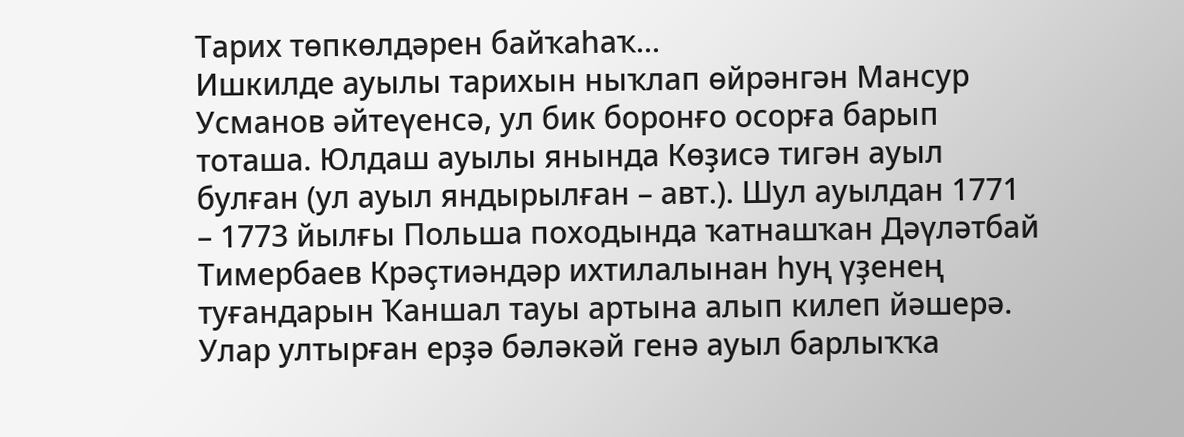Тарих төпкөлдәрен байҡаһаҡ...
Ишкилде ауылы тарихын ныҡлап өйрәнгән Мансур Усманов әйтеүенсә, ул бик боронғо осорға барып тоташа. Юлдаш ауылы янында Көҙисә тигән ауыл булған (ул ауыл яндырылған – авт.). Шул ауылдан 1771 – 1773 йылғы Польша походында ҡатнашҡан Дәүләтбай Тимербаев Крәҫтиәндәр ихтилалынан һуң үҙенең туғандарын Ҡаншал тауы артына алып килеп йәшерә. Улар ултырған ерҙә бәләкәй генә ауыл барлыҡҡа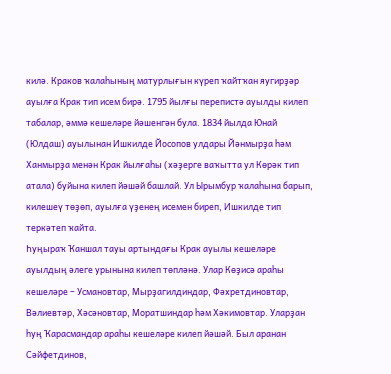килә. Краков ҡалаһының матурлығын күреп ҡайтҡан яугирҙәр ауылға Крак тип исем бирә. 1795 йылғы перепистә ауылды килеп табалар, әммә кешеләре йәшенгән була. 1834 йылда Юнай (Юлдаш) ауылынан Ишкилде Йосопов улдары Йәнмырҙа һәм Ханмырҙа менән Крак йылғаһы (хәҙерге ваҡытта ул Көрәк тип атала) буйына килеп йәшәй башлай. Ул Ырымбур ҡалаһына барып, килешеү төҙөп, ауылға үҙенең исемен биреп, Ишкилде тип теркәтеп ҡайта.
Һуңыраҡ Ҡаншал тауы артындағы Крак ауылы кешеләре ауылдың әлеге урынына килеп төпләнә. Улар Көҙисә араһы кешеләре – Усмановтар, Мырҙагилдиндар, Фәхретдиновтар, Вәлиевтәр, Хәсәновтар, Моратшиндар һәм Хәкимовтар. Уларҙан һуң Ҡарасмандар араһы кешеләре килеп йәшәй. Был аранан Сәйфетдинов,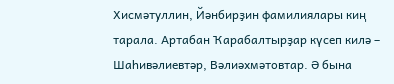Хисмәтуллин, Йәнбирҙин фамилиялары киң тарала. Артабан Ҡарабалтырҙар күсеп килә – Шаһивәлиевтәр, Вәлиәхмәтовтар. Ә бына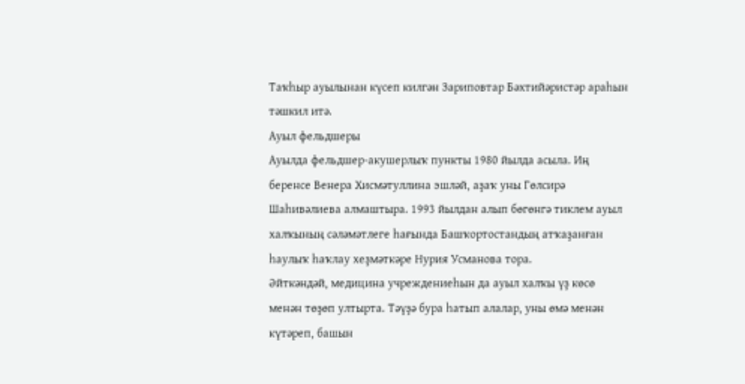Таҡһыр ауылынан күсеп килгән Зариповтар Бәхтийәристәр араһын тәшкил итә.
Ауыл фельдшеры
Ауылда фельдшер-акушерлыҡ пункты 1980 йылда асыла. Иң беренсе Венера Хисмәтуллина эшләй, аҙаҡ уны Гөлсирә Шаһивәлиева алмаштыра. 1993 йылдан алып бөгөнгә тиклем ауыл халҡының сәләмәтлеге һағында Башҡортостандың атҡаҙанған һаулыҡ һаҡлау хеҙмәткәре Нурия Усманова тора.
Әйткәндәй, медицина учреждениеһын да ауыл халҡы үҙ көсө менән төҙөп ултырта. Тәүҙә бура һатып алалар, уны өмә менән күтәреп, башын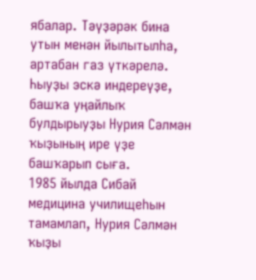ябалар. Тәүҙәрәк бина утын менән йылытылһа, артабан газ үткәрелә. Һыуҙы эскә индереүҙе, башҡа уңайлыҡ булдырыуҙы Нурия Сәлмән ҡыҙының ире үҙе башҡарып сыға.
1985 йылда Сибай медицина училищеһын тамамлап, Нурия Сәлмән ҡыҙы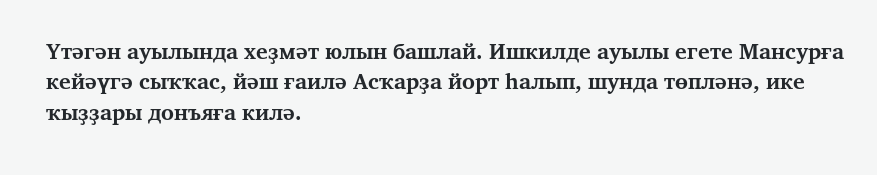Үтәгән ауылында хеҙмәт юлын башлай. Ишкилде ауылы егете Мансурға кейәүгә сыҡҡас, йәш ғаилә Асҡарҙа йорт һалып, шунда төпләнә, ике ҡыҙҙары донъяға килә.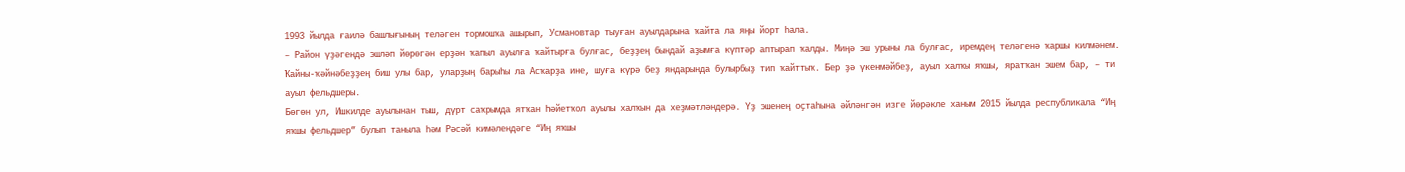1993 йылда ғаилә башлығының теләген тормошҡа ашырып, Усмановтар тыуған ауылдарына ҡайта ла яңы йорт һала.
– Район үҙәгендә эшләп йөрөгән ерҙән ҡапыл ауылға ҡайтырға булғас, беҙҙең бындай аҙымға күптәр аптырап ҡалды. Миңә эш урыны ла булғас, иремдең теләгенә ҡаршы килмәнем. Ҡайны-ҡәйнәбеҙҙең биш улы бар, уларҙың барыһы ла Асҡарҙа ине, шуға күрә беҙ яндарында булырбыҙ тип ҡайттыҡ. Бер ҙә үкенмәйбеҙ, ауыл халҡы яҡшы, яратҡан эшем бар, – ти ауыл фельдшеры.
Бөгөн ул, Ишкилде ауылынан тыш, дүрт саҡрымда ятҡан Һәйетҡол ауылы халҡын да хеҙмәтләндерә. Үҙ эшенең оҫтаһына әйләнгән изге йөрәкле ханым 2015 йылда республикала “Иң яҡшы фельдшер” булып таныла һәм Рәсәй кимәлендәге “Иң яҡшы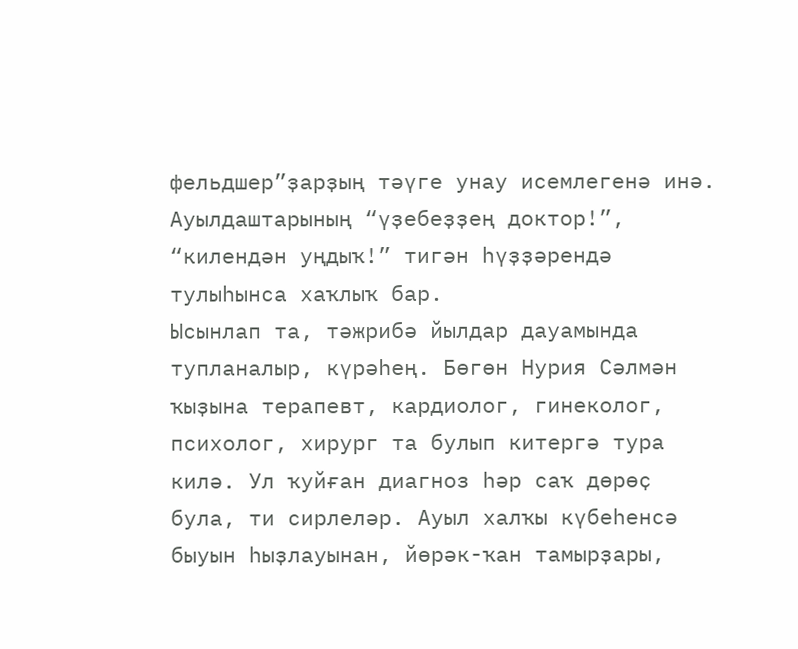фельдшер”ҙарҙың тәүге унау исемлегенә инә. Ауылдаштарының “үҙебеҙҙең доктор!”, “килендән уңдыҡ!” тигән һүҙҙәрендә тулыһынса хаҡлыҡ бар.
Ысынлап та, тәжрибә йылдар дауамында тупланалыр, күрәһең. Бөгөн Нурия Сәлмән ҡыҙына терапевт, кардиолог, гинеколог, психолог, хирург та булып китергә тура килә. Ул ҡуйған диагноз һәр саҡ дөрөҫ була, ти сирлеләр. Ауыл халҡы күбеһенсә быуын һыҙлауынан, йөрәк-ҡан тамырҙары,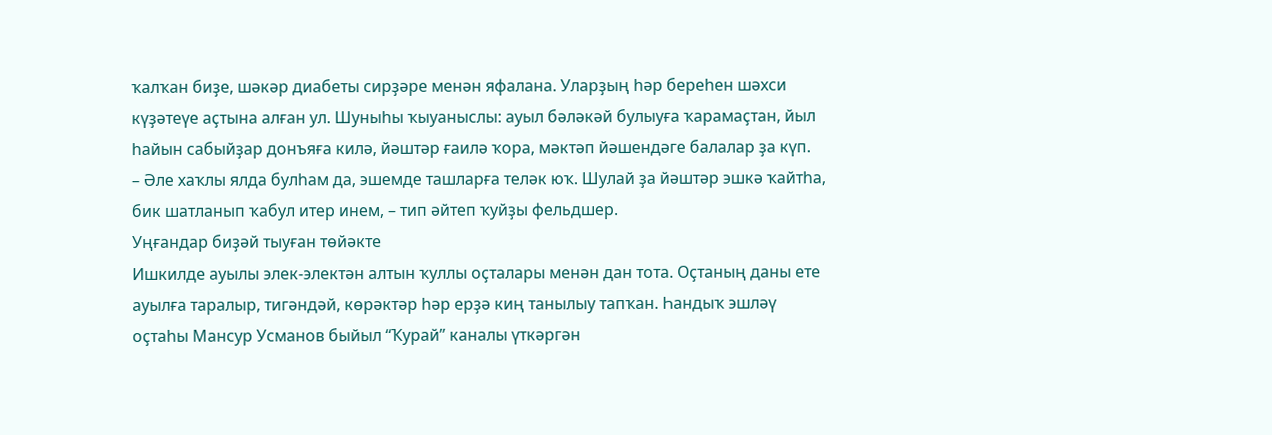ҡалҡан биҙе, шәкәр диабеты сирҙәре менән яфалана. Уларҙың һәр береһен шәхси күҙәтеүе аҫтына алған ул. Шуныһы ҡыуаныслы: ауыл бәләкәй булыуға ҡарамаҫтан, йыл һайын сабыйҙар донъяға килә, йәштәр ғаилә ҡора, мәктәп йәшендәге балалар ҙа күп.
– Әле хаҡлы ялда булһам да, эшемде ташларға теләк юҡ. Шулай ҙа йәштәр эшкә ҡайтһа, бик шатланып ҡабул итер инем, – тип әйтеп ҡуйҙы фельдшер.
Уңғандар биҙәй тыуған төйәкте
Ишкилде ауылы элек-электән алтын ҡуллы оҫталары менән дан тота. Оҫтаның даны ете ауылға таралыр, тигәндәй, көрәктәр һәр ерҙә киң танылыу тапҡан. Һандыҡ эшләү оҫтаһы Мансур Усманов быйыл “Ҡурай” каналы үткәргән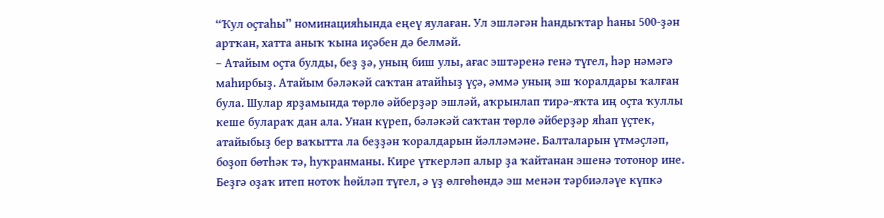“Ҡул оҫтаһы” номинацияһында еңеү яулаған. Ул эшләгән һандыҡтар һаны 500-ҙән артҡан, хатта аныҡ ҡына иҫәбен дә белмәй.
– Атайым оҫта булды, беҙ ҙә, уның биш улы, ағас эштәренә генә түгел, һәр нәмәгә маһирбыҙ. Атайым бәләкәй саҡтан атайһыҙ үҫә, әммә уның эш ҡоралдары ҡалған була. Шулар ярҙамында төрлө әйберҙәр эшләй, аҡрынлап тирә-яҡта иң оҫта ҡуллы кеше булараҡ дан ала. Унан күреп, бәләкәй саҡтан төрлө әйберҙәр яһап үҫтек, атайыбыҙ бер ваҡытта ла беҙҙән ҡоралдарын йәлләмәне. Балталарын үтмәҫләп, боҙоп бөтһәк тә, һуҡранманы. Кире үткерләп алыр ҙа ҡайтанан эшенә тотонор ине. Беҙгә оҙаҡ итеп нотоҡ һөйләп түгел, ә үҙ өлгөһөндә эш менән тәрбиәләүе күпкә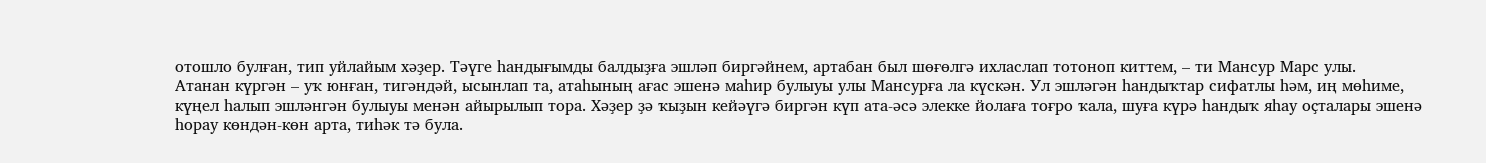отошло булған, тип уйлайым хәҙер. Тәүге һандығымды балдыҙға эшләп биргәйнем, артабан был шөғөлгә ихласлап тотоноп киттем, – ти Мансур Марс улы.
Атанан күргән – уҡ юнған, тигәндәй, ысынлап та, атаһының ағас эшенә маһир булыуы улы Мансурға ла күскән. Ул эшләгән һандыҡтар сифатлы һәм, иң мөһиме, күңел һалып эшләнгән булыуы менән айырылып тора. Хәҙер ҙә ҡыҙын кейәүгә биргән күп ата-әсә элекке йолаға тоғро ҡала, шуға күрә һандыҡ яһау оҫталары эшенә һорау көндән-көн арта, тиһәк тә була.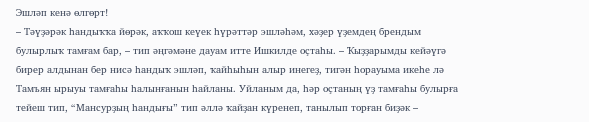Эшләп кенә өлгөрт!
– Тәүҙәрәк һандыҡҡа йөрәк, аҡҡош кеүек һүрәттәр эшләһәм, хәҙер үҙемдең брендым булырлыҡ тамғам бар, – тип әңгәмәне дауам итте Ишкилде оҫтаһы. – Ҡыҙҙарымды кейәүгә бирер алдынан бер нисә һандыҡ эшләп, ҡайһыһын алыр инегеҙ, тигән һорауыма икеһе лә Тамъян ырыуы тамғаһы һалынғанын һайланы. Уйланым да, һәр оҫтаның үҙ тамғаһы булырға тейеш тип, “Мансурҙың һандығы” тип әллә ҡайҙан күренеп, танылып торған биҙәк –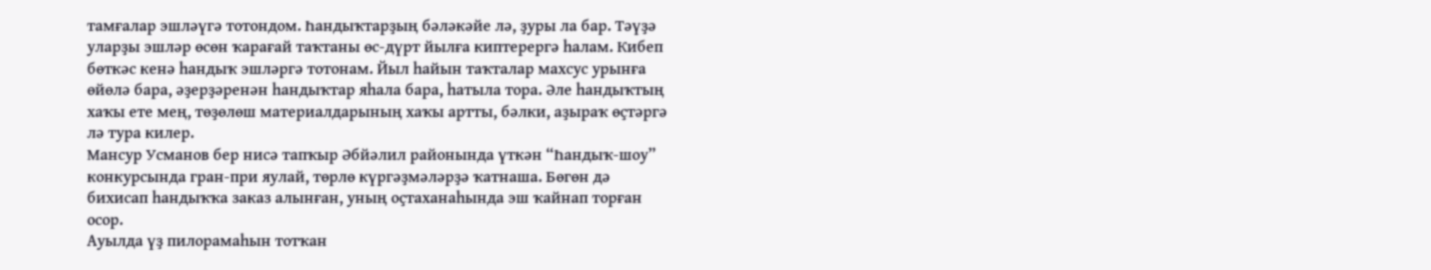тамғалар эшләүгә тотондом. Һандыҡтарҙың бәләкәйе лә, ҙуры ла бар. Тәүҙә уларҙы эшләр өсөн ҡарағай таҡтаны өс-дүрт йылға киптерергә һалам. Кибеп бөткәс кенә һандыҡ эшләргә тотонам. Йыл һайын таҡталар махсус урынға өйөлә бара, әҙерҙәренән һандыҡтар яһала бара, һатыла тора. Әле һандыҡтың хаҡы ете мең, төҙөлөш материалдарының хаҡы артты, бәлки, аҙыраҡ өҫтәргә лә тура килер.
Мансур Усманов бер нисә тапҡыр Әбйәлил районында үткән “Һандыҡ-шоу” конкурсында гран-при яулай, төрлө күргәҙмәләрҙә ҡатнаша. Бөгөн дә бихисап һандыҡҡа заказ алынған, уның оҫтаханаһында эш ҡайнап торған осор.
Ауылда үҙ пилорамаһын тотҡан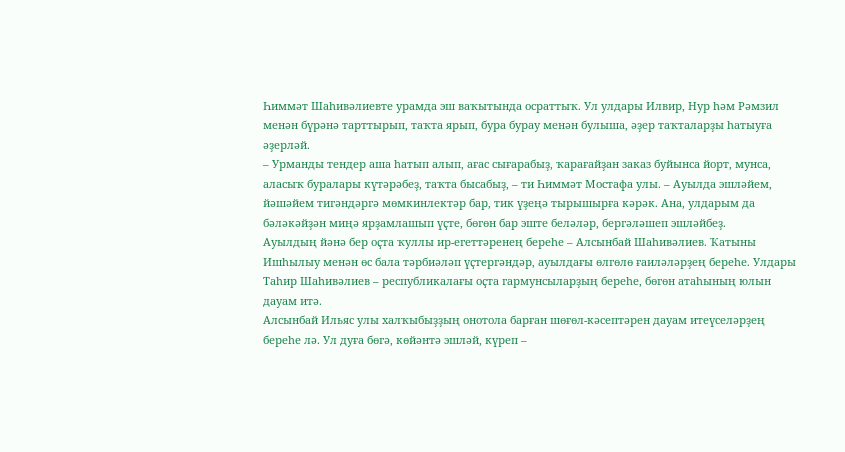Һиммәт Шаһивәлиевте урамда эш ваҡытында осраттыҡ. Ул улдары Илвир, Нур һәм Рәмзил менән бүрәнә тарттырып, таҡта ярып, бура бурау менән булыша, әҙер таҡталарҙы һатыуға әҙерләй.
– Урманды тендер аша һатып алып, ағас сығарабыҙ, ҡарағайҙан заказ буйынса йорт, мунса, аласыҡ буралары күтәрәбеҙ, таҡта бысабыҙ, – ти Һиммәт Мостафа улы. – Ауылда эшләйем, йәшәйем тигәндәргә мөмкинлектәр бар, тик үҙеңә тырышырға кәрәк. Ана, улдарым да бәләкәйҙән миңә ярҙамлашып үҫте, бөгөн бар эште беләләр, бергәләшеп эшләйбеҙ.
Ауылдың йәнә бер оҫта ҡуллы ир-егеттәренең береһе – Алсынбай Шаһивәлиев. Ҡатыны Ишһылыу менән өс бала тәрбиәләп үҫтергәндәр, ауылдағы өлгөлө ғаиләләрҙең береһе. Улдары Таһир Шаһивәлиев – республикалағы оҫта гармунсыларҙың береһе, бөгөн атаһының юлын дауам итә.
Алсынбай Ильяс улы халҡыбыҙҙың онотола барған шөғөл-кәсептәрен дауам итеүселәрҙең береһе лә. Ул дуға бөгә, көйәнтә эшләй, күреп –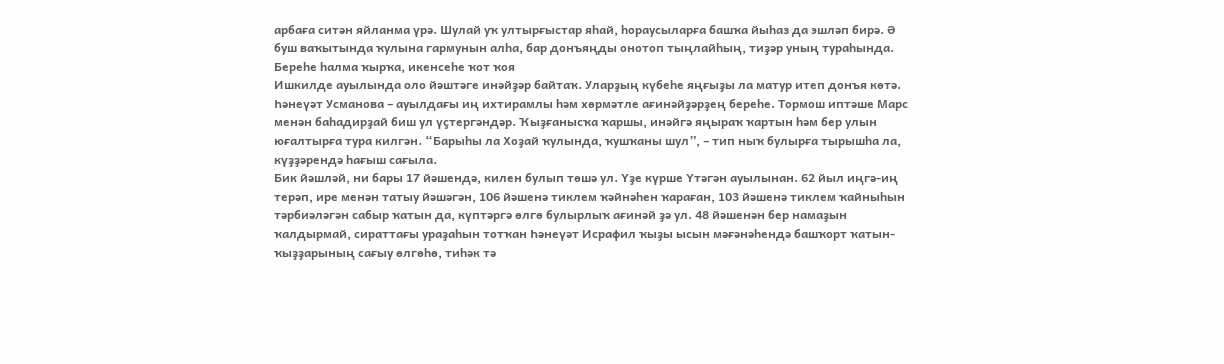арбаға ситән яйланма үрә. Шулай уҡ ултырғыстар яһай, һораусыларға башҡа йыһаз да эшләп бирә. Ә буш ваҡытында ҡулына гармунын алһа, бар донъяңды онотоп тыңлайһың, тиҙәр уның тураһында.
Береһе һалма ҡырҡа, икенсеһе ҡот ҡоя
Ишкилде ауылында оло йәштәге инәйҙәр байтаҡ. Уларҙың күбеһе яңғыҙы ла матур итеп донъя көтә.
Һәнеүәт Усманова – ауылдағы иң ихтирамлы һәм хөрмәтле ағинәйҙәрҙең береһе. Тормош иптәше Марс менән баһадирҙай биш ул үҫтергәндәр. Ҡыҙғанысҡа ҡаршы, инәйгә яңыраҡ ҡартын һәм бер улын юғалтырға тура килгән. “Барыһы ла Хоҙай ҡулында, ҡушҡаны шул”, – тип ныҡ булырға тырышһа ла, күҙҙәрендә һағыш сағыла.
Бик йәшләй, ни бары 17 йәшендә, килен булып төшә ул. Үҙе күрше Үтәгән ауылынан. 62 йыл иңгә-иң терәп, ире менән татыу йәшәгән, 106 йәшенә тиклем ҡәйнәһен ҡараған, 103 йәшенә тиклем ҡайныһын тәрбиәләгән сабыр ҡатын да, күптәргә өлгө булырлыҡ ағинәй ҙә ул. 48 йәшенән бер намаҙын ҡалдырмай, сираттағы ураҙаһын тотҡан Һәнеүәт Исрафил ҡыҙы ысын мәғәнәһендә башҡорт ҡатын-ҡыҙҙарының сағыу өлгөһө, тиһәк тә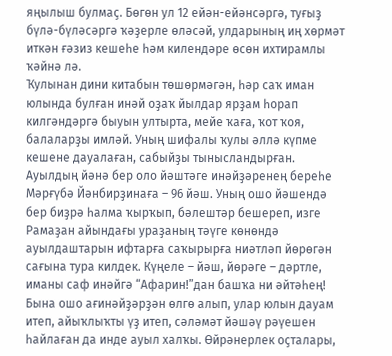яңылыш булмаҫ. Бөгөн ул 12 ейән-ейәнсәргә, туғыҙ бүлә-бүләсәргә ҡәҙерле өләсәй, улдарының иң хөрмәт иткән ғәзиз кешеһе һәм килендәре өсөн ихтирамлы ҡәйнә лә.
Ҡулынан дини китабын төшөрмәгән, һәр саҡ иман юлында булған инәй оҙаҡ йылдар ярҙам һорап килгәндәргә быуын ултырта, мейе ҡаға, ҡот ҡоя, балаларҙы имләй. Уның шифалы ҡулы әллә күпме кешене дауалаған, сабыйҙы тынысландырған.
Ауылдың йәнә бер оло йәштәге инәйҙәренең береһе Мәрғүбә Йәнбирҙинаға – 96 йәш. Уның ошо йәшендә бер биҙрә һалма ҡырҡып, бәлештәр бешереп, изге Рамаҙан айындағы ураҙаның тәүге көнөндә ауылдаштарын ифтарға саҡырырға ниәтләп йөрөгән сағына тура килдек. Күңеле – йәш, йөрәге – дәртле, иманы саф инәйгә “Афарин!”дан башҡа ни әйтәһең!
Бына ошо ағинәйҙәрҙән өлгө алып, улар юлын дауам итеп, айыҡлыҡты үҙ итеп, сәләмәт йәшәү рәүешен һайлаған да инде ауыл халҡы. Өйрәнерлек оҫталары,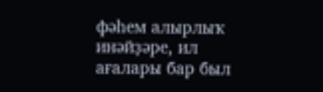фәһем алырлыҡ инәйҙәре, ил ағалары бар был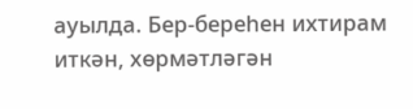ауылда. Бер-береһен ихтирам иткән, хөрмәтләгән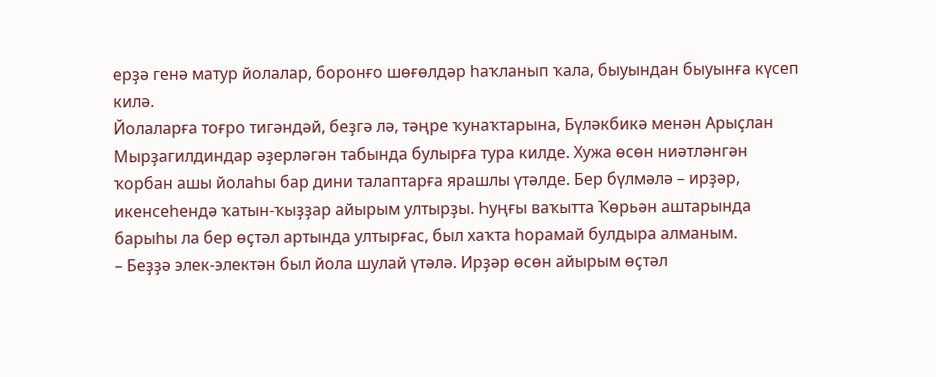ерҙә генә матур йолалар, боронғо шөғөлдәр һаҡланып ҡала, быуындан быуынға күсеп килә.
Йолаларға тоғро тигәндәй, беҙгә лә, тәңре ҡунаҡтарына, Бүләкбикә менән Арыҫлан Мырҙагилдиндар әҙерләгән табында булырға тура килде. Хужа өсөн ниәтләнгән ҡорбан ашы йолаһы бар дини талаптарға ярашлы үтәлде. Бер бүлмәлә – ирҙәр, икенсеһендә ҡатын-ҡыҙҙар айырым ултырҙы. Һуңғы ваҡытта Ҡөрьән аштарында барыһы ла бер өҫтәл артында ултырғас, был хаҡта һорамай булдыра алманым.
– Беҙҙә элек-электән был йола шулай үтәлә. Ирҙәр өсөн айырым өҫтәл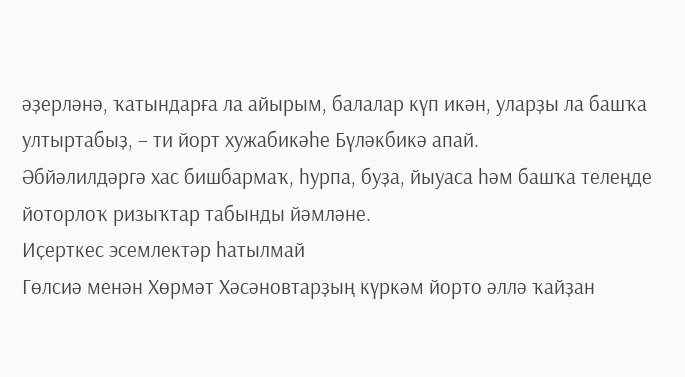әҙерләнә, ҡатындарға ла айырым, балалар күп икән, уларҙы ла башҡа ултыртабыҙ, – ти йорт хужабикәһе Бүләкбикә апай.
Әбйәлилдәргә хас бишбармаҡ, һурпа, буҙа, йыуаса һәм башҡа телеңде йоторлоҡ ризыҡтар табынды йәмләне.
Иҫерткес эсемлектәр һатылмай
Гөлсиә менән Хөрмәт Хәсәновтарҙың күркәм йорто әллә ҡайҙан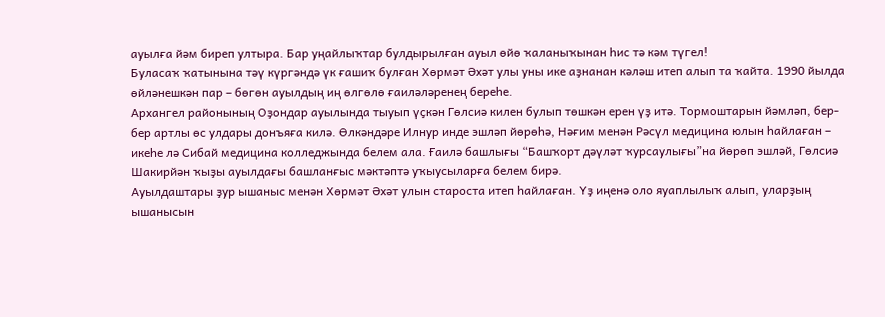ауылға йәм биреп ултыра. Бар уңайлыҡтар булдырылған ауыл өйө ҡаланыҡынан һис тә кәм түгел!
Буласаҡ ҡатынына тәү күргәндә үк ғашиҡ булған Хөрмәт Әхәт улы уны ике аҙнанан кәләш итеп алып та ҡайта. 1990 йылда өйләнешкән пар – бөгөн ауылдың иң өлгөлө ғаиләләренең береһе.
Архангел районының Оҙондар ауылында тыуып үҫкән Гөлсиә килен булып төшкән ерен үҙ итә. Тормоштарын йәмләп, бер-бер артлы өс улдары донъяға килә. Өлкәндәре Илнур инде эшләп йөрөһә, Нәғим менән Рәсүл медицина юлын һайлаған – икеһе лә Сибай медицина колледжында белем ала. Ғаилә башлығы “Башҡорт дәүләт ҡурсаулығы”на йөрөп эшләй, Гөлсиә Шакирйән ҡыҙы ауылдағы башланғыс мәктәптә уҡыусыларға белем бирә.
Ауылдаштары ҙур ышаныс менән Хөрмәт Әхәт улын староста итеп һайлаған. Үҙ иңенә оло яуаплылыҡ алып, уларҙың ышанысын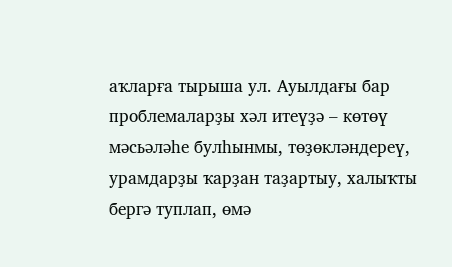аҡларға тырыша ул. Ауылдағы бар проблемаларҙы хәл итеүҙә – көтөү мәсьәләһе булһынмы, төҙөкләндереү, урамдарҙы ҡарҙан таҙартыу, халыҡты бергә туплап, өмә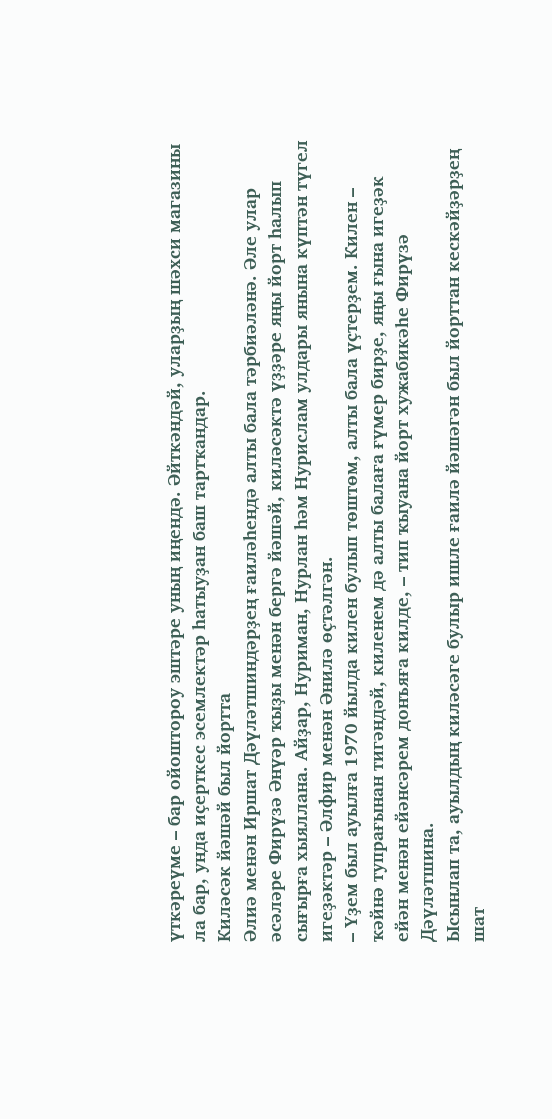үткәреүме – бар ойоштороу эштәре уның иңендә. Әйткәндәй, уларҙың шәхси магазины ла бар, унда иҫерткес эсемлектәр һатыуҙан баш тартҡандар.
Киләсәк йәшәй был йортта
Әлиә менән Иршат Дәүләтшиндәрҙең ғаиләһендә алты бала тәрбиәләнә. Әле улар әсәләре Фирүзә Әнүәр ҡыҙы менән бергә йәшәй, киләсәктә үҙҙәре яңы йорт һалып сығырға хыяллана. Айҙар, Нуриман, Нурлан һәм Нурислам улдары янына күптән түгел игеҙәктәр – Әлфир менән Әнилә өҫтәлгән.
– Үҙем был ауылға 1970 йылда килен булып төштөм, алты бала үҫтерҙем. Килен – ҡәйнә тупрағынан тигәндәй, киленем дә алты балаға ғүмер бирҙе, яңы ғына игеҙәк ейән менән ейәнсәрем донъяға килде, – тип ҡыуана йорт хужабикәһе Фирүзә Дәүләтшина.
Ысынлап та, ауылдың киләсәге булыр ишле ғаилә йәшәгән был йорттан кескәйҙәрҙең шат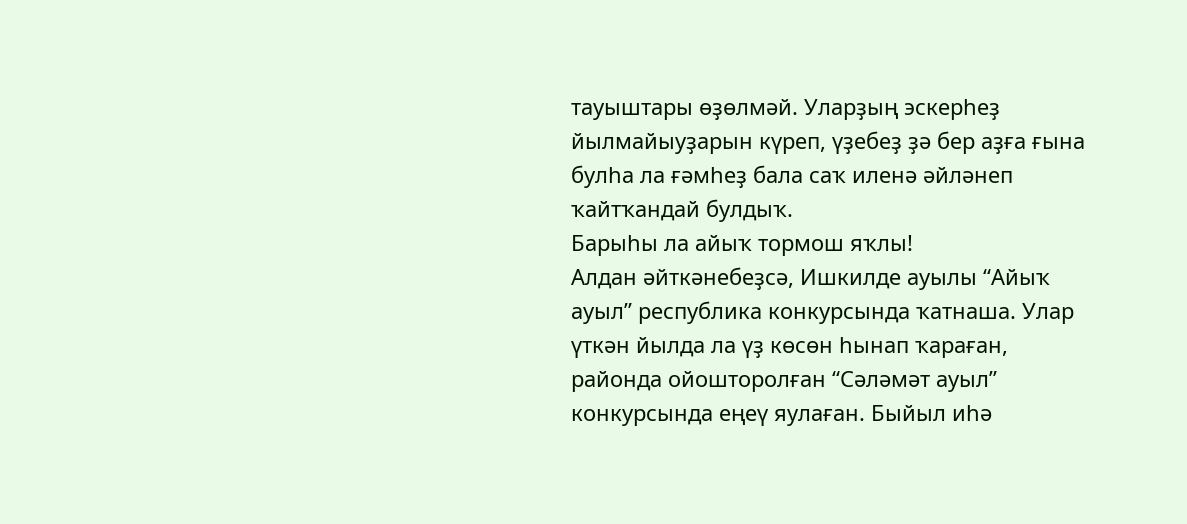тауыштары өҙөлмәй. Уларҙың эскерһеҙ йылмайыуҙарын күреп, үҙебеҙ ҙә бер аҙға ғына булһа ла ғәмһеҙ бала саҡ иленә әйләнеп ҡайтҡандай булдыҡ.
Барыһы ла айыҡ тормош яҡлы!
Алдан әйткәнебеҙсә, Ишкилде ауылы “Айыҡ ауыл” республика конкурсында ҡатнаша. Улар үткән йылда ла үҙ көсөн һынап ҡараған, районда ойошторолған “Сәләмәт ауыл” конкурсында еңеү яулаған. Быйыл иһә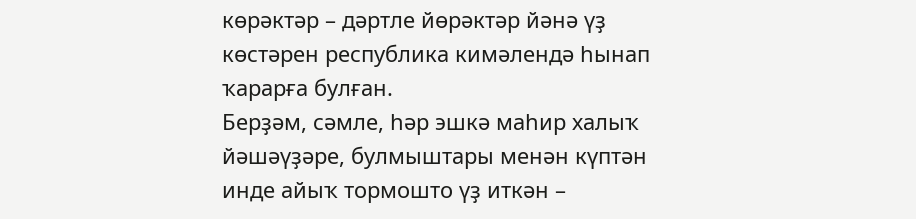көрәктәр – дәртле йөрәктәр йәнә үҙ көстәрен республика кимәлендә һынап ҡарарға булған.
Берҙәм, сәмле, һәр эшкә маһир халыҡ йәшәүҙәре, булмыштары менән күптән инде айыҡ тормошто үҙ иткән –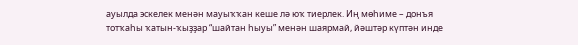ауылда эскелек менән мауыҡҡан кеше лә юҡ тиерлек. Иң мөһиме – донъя тотҡаһы ҡатын-ҡыҙҙар “шайтан һыуы” менән шаярмай, йәштәр күптән инде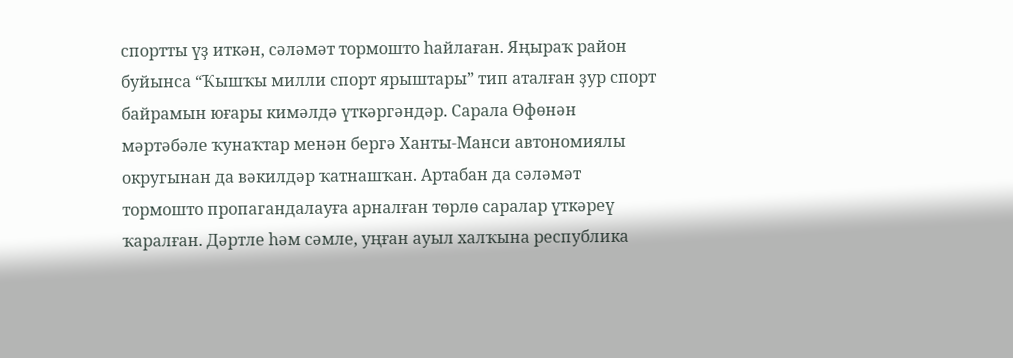спортты үҙ иткән, сәләмәт тормошто һайлаған. Яңыраҡ район буйынса “Ҡышҡы милли спорт ярыштары” тип аталған ҙур спорт байрамын юғары кимәлдә үткәргәндәр. Сарала Өфөнән мәртәбәле ҡунаҡтар менән бергә Ханты-Манси автономиялы округынан да вәкилдәр ҡатнашҡан. Артабан да сәләмәт тормошто пропагандалауға арналған төрлө саралар үткәреү ҡаралған. Дәртле һәм сәмле, уңған ауыл халҡына республика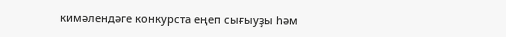кимәлендәге конкурста еңеп сығыуҙы һәм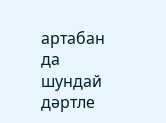артабан да шундай дәртле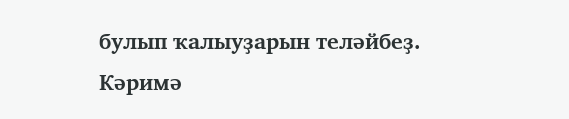булып ҡалыуҙарын теләйбеҙ.
Кәримә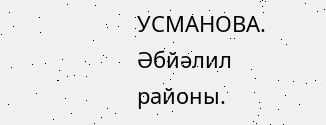УСМАНОВА.
Әбйәлил районы.